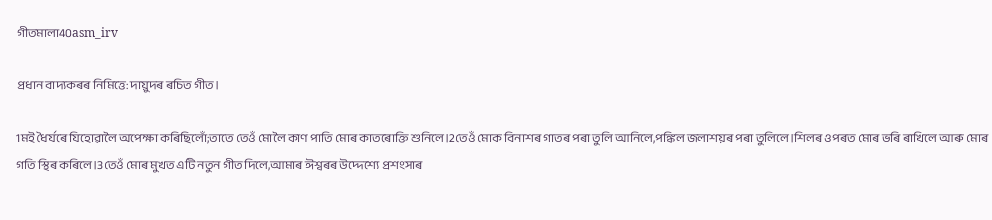গীতমালা40asm_irv

প্ৰধান বাদ্যকৰৰ নিমিত্তে: দায়ুদৰ ৰচিত গীত।

1মই ধৈৰ্যৰে যিহোৱালৈ অপেক্ষা কৰিছিলোঁ;তাতে তেওঁ মোলৈ কাণ পাতি মোৰ কাতৰোক্তি শুনিলে।2তেওঁ মোক বিনাশৰ গাতৰ পৰা তুলি আনিলে,পঙ্কিল জলাশয়ৰ পৰা তুলিলে।শিলৰ ওপৰত মোৰ ভৰি ৰাখিলে আৰু মোৰ গতি স্থিৰ কৰিলে।3তেওঁ মোৰ মুখত এটি নতুন গীত দিলে,আমাৰ ঈশ্বৰৰ উদ্দেশ্যে প্রশংসাৰ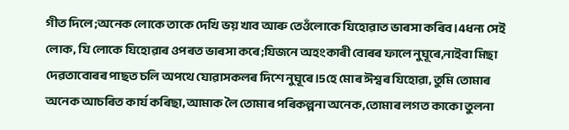গীত দিলে;অনেক লোকে তাকে দেখি ভয় খাব আৰু তেওঁলোকে যিহোৱাত ভাৰসা কৰিব।4ধন্য সেই লোক, যি লোকে যিহোৱাৰ ওপৰত ভাৰসা কৰে;যিজনে অহংকাৰী বোৰৰ ফালে নুঘূৰে,নাইবা মিছা দেৱতাবোৰৰ পাছত চলি অপথে যোৱাসকলৰ দিশে নুঘূৰে।5হে মোৰ ঈশ্বৰ যিহোৱা, তুমি তোমাৰ অনেক আচৰিত কার্য কৰিছা,আমাক লৈ তোমাৰ পৰিকল্পনা অনেক,তোমাৰ লগত কাকো তুলনা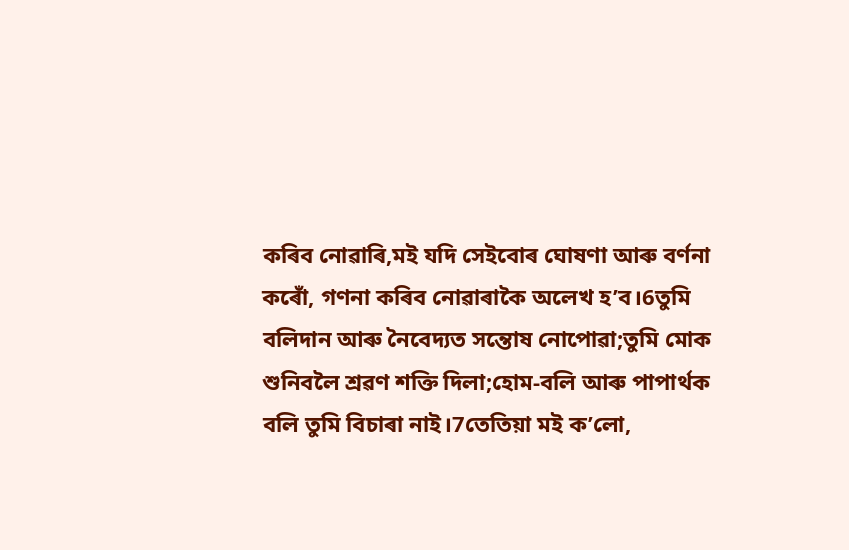কৰিব নোৱাৰি,মই যদি সেইবোৰ ঘোষণা আৰু বৰ্ণনা কৰোঁ, গণনা কৰিব নোৱাৰাকৈ অলেখ হ’ব।6তুমি বলিদান আৰু নৈবেদ্যত সন্তোষ নোপোৱা;তুমি মোক শুনিবলৈ শ্ৰৱণ শক্তি দিলা;হোম-বলি আৰু পাপাৰ্থক বলি তুমি বিচাৰা নাই।7তেতিয়া মই ক’লো,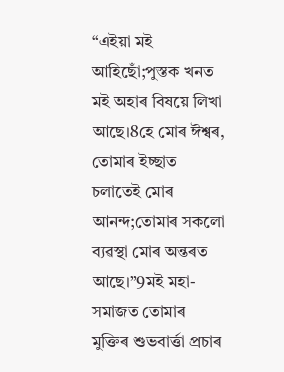“এইয়া মই আহিছোঁ;পুস্তক খনত মই অহাৰ বিষয়ে লিখা আছে।8হে মোৰ ঈশ্বৰ, তোমাৰ ইচ্ছাত চলাতেই মোৰ আনন্দ;তোমাৰ সকলো ব্যৱস্থা মোৰ অন্তৰত আছে।”9মই মহা-সমাজত তোমাৰ মুক্তিৰ শুভবাৰ্ত্তা প্ৰচাৰ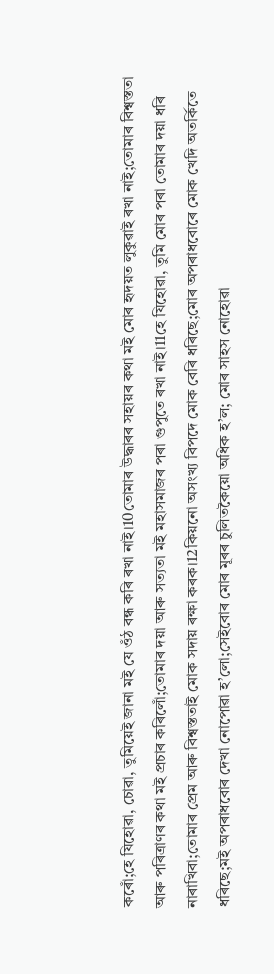কৰোঁ;হে যিহোৱা, চোৱা, তুমিয়েই জানা মই যে ওঁঠ বন্ধ কৰি ৰখা নাই।10তোমাৰ উদ্ধাৰৰ সহায়ৰ কথা মই মোৰ হৃদয়ত লুকুৱাই ৰখা নাই;তোমাৰ বিশ্বস্ততা আৰু পৰিত্ৰাণৰ কথা মই প্ৰচাৰ কৰিলোঁ;তোমাৰ দয়া আৰু সত্যতা মই মহাসমাজৰ পৰা গুপুতে ৰখা নাই।11হে যিহোৱা, তুমি মোৰ পৰা তোমাৰ দয়া ধৰি নাৰাখিবা;তোমাৰ প্রেম আৰু বিশ্বস্ততাই মোক সদায় ৰক্ষা কৰক।12কিয়নো অসংখ্য বিপদে মোক বেৰি ধৰিছে;মোৰ অপৰাধবোৰে মোক খেদি অতর্কিতে ধৰিছে;মই অপৰাধবোৰ দেখা নোপোৱা হ’লো;সেইবোৰ মোৰ মূৰৰ চুলিতকৈয়ো অধিক হ’ল; মোৰ সাহস নোহোৱা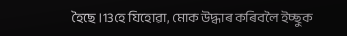হৈছে।13হে যিহোৱা, মোক উদ্ধাৰ কৰিবলৈ ইচ্ছুক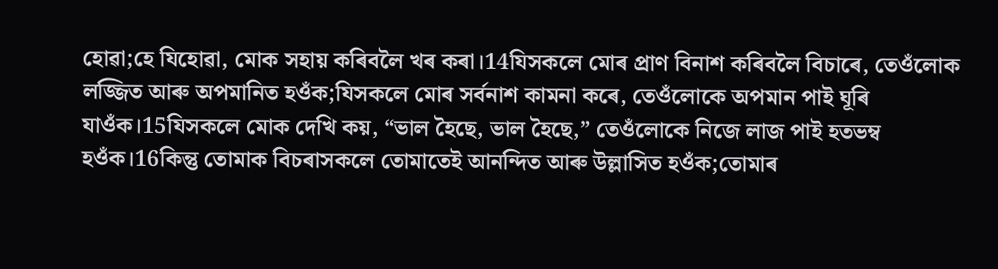হোৱা;হে যিহোৱা, মোক সহায় কৰিবলৈ খৰ কৰা।14যিসকলে মোৰ প্ৰাণ বিনাশ কৰিবলৈ বিচাৰে, তেওঁলোক লজ্জিত আৰু অপমানিত হওঁক;যিসকলে মোৰ সর্বনাশ কামনা কৰে, তেওঁলোকে অপমান পাই ঘূৰি যাওঁক।15যিসকলে মোক দেখি কয়, “ভাল হৈছে, ভাল হৈছে,” তেওঁলোকে নিজে লাজ পাই হতভম্ব হওঁক।16কিন্তু তোমাক বিচৰাসকলে তোমাতেই আনন্দিত আৰু উল্লাসিত হওঁক;তোমাৰ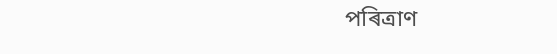পৰিত্ৰাণ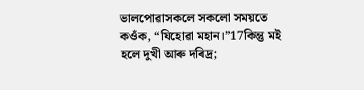ভালপোৱাসকলে সকলো সময়তে কওঁক, “যিহোৱা মহান।”17কিন্তু মই হলে দুখী আৰু দৰিদ্ৰ;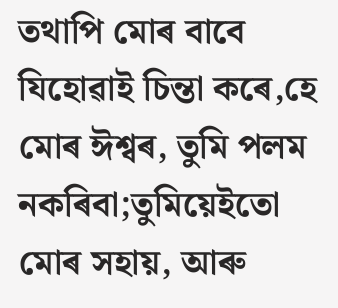তথাপি মোৰ বাবে যিহোৱাই চিন্তা কৰে,হে মোৰ ঈশ্বৰ, তুমি পলম নকৰিবা;তুমিয়েইতো মোৰ সহায়, আৰু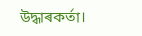উদ্ধাৰকর্তা।